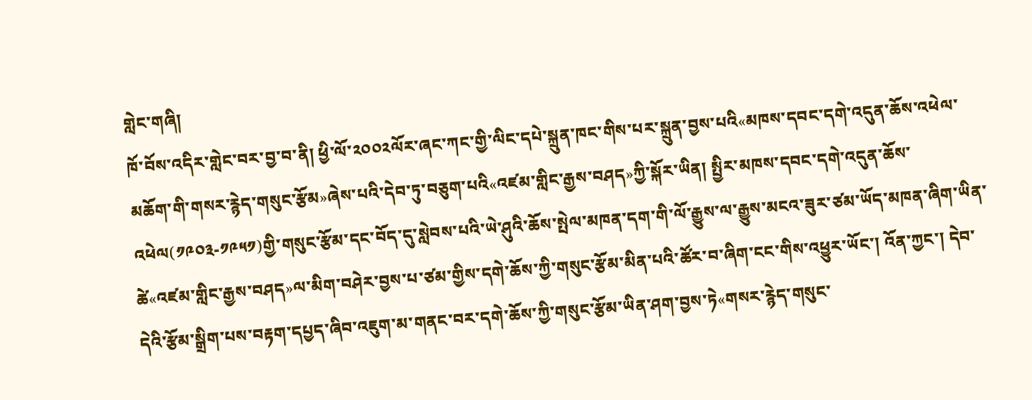གླེང་གཞི།
ཁོ་བོས་འདིར་གླེང་བར་བྱ་བ་ནི། ཕྱི་ལོ་༢༠༠༢ལོར་ཞང་ཀང་གྱི་ལིང་དཔེ་སྐྲུན་ཁང་གིས་པར་སྐྲུན་བྱས་པའི«མཁས་དབང་དགེ་འདུན་ཆོས་འཕེལ་མཆོག་གི་གསར་རྙེད་གསུང་རྩོམ»ཞེས་པའི་དེབ་ཏུ་བཅུག་པའི«འཛམ་གླིང་རྒྱས་བཤད»ཀྱི་སྐོར་ཡིན། སྤྱིར་མཁས་དབང་དགེ་འདུན་ཆོས་འཕེལ(༡༩༠༣-༡༩༥༡)གྱི་གསུང་རྩོམ་དང་བོད་དུ་སླེབས་པའི་ཡེ་ཤུའི་ཆོས་སྤེལ་མཁན་དག་གི་ལོ་རྒྱུས་ལ་རྒྱུས་མངའ་ཟུར་ཙམ་ཡོད་མཁན་ཞིག་ཡིན་ཚེ«འཛམ་གླིང་རྒྱས་བཤད»ལ་མིག་བཤེར་བྱས་པ་ཙམ་གྱིས་དགེ་ཆོས་ཀྱི་གསུང་རྩོམ་མིན་པའི་ཚོར་བ་ཞིག་ངང་གིས་འཕྱུར་ཡོང་། འོན་ཀྱང་། དེབ་དེའི་རྩོམ་སྒྲིག་པས་བརྟག་དཔྱད་ཞིབ་འཇུག་མ་གནང་བར་དགེ་ཆོས་ཀྱི་གསུང་རྩོམ་ཡིན་ཤག་བྱས་ཏེ«གསར་རྙེད་གསུང་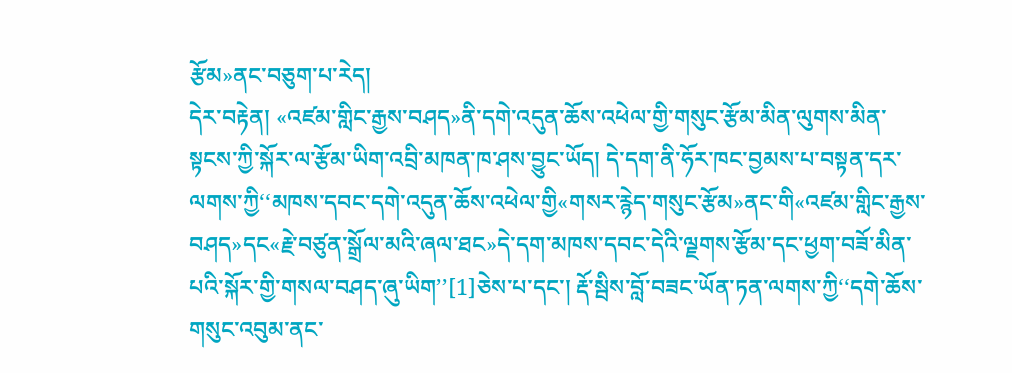རྩོམ»ནང་བཅུག་པ་རེད།
དེར་བརྟེན། «འཛམ་གླིང་རྒྱས་བཤད»ནི་དགེ་འདུན་ཆོས་འཕེལ་གྱི་གསུང་རྩོམ་མིན་ལུགས་མིན་སྟངས་ཀྱི་སྐོར་ལ་རྩོམ་ཡིག་འབྲི་མཁན་ཁ་ཤས་བྱུང་ཡོད། དེ་དག་ནི་ཧོར་ཁང་བྱམས་པ་བསྟན་དར་ལགས་ཀྱི‘‘མཁས་དབང་དགེ་འདུན་ཆོས་འཕེལ་གྱི«གསར་རྙེད་གསུང་རྩོམ»ནང་གི«འཛམ་གླིང་རྒྱས་བཤད»དང«རྗེ་བཙུན་སྒྲོལ་མའི་ཞལ་ཐང»དེ་དག་མཁས་དབང་དེའི་ལྗགས་རྩོམ་དང་ཕྱག་བཟོ་མིན་པའི་སྐོར་གྱི་གསལ་བཤད་ཞུ་ཡིག’’[1]ཅེས་པ་དང་། རྡོ་སྦིས་བློ་བཟང་ཡོན་ཏན་ལགས་ཀྱི‘‘དགེ་ཆོས་གསུང་འབུམ་ནང་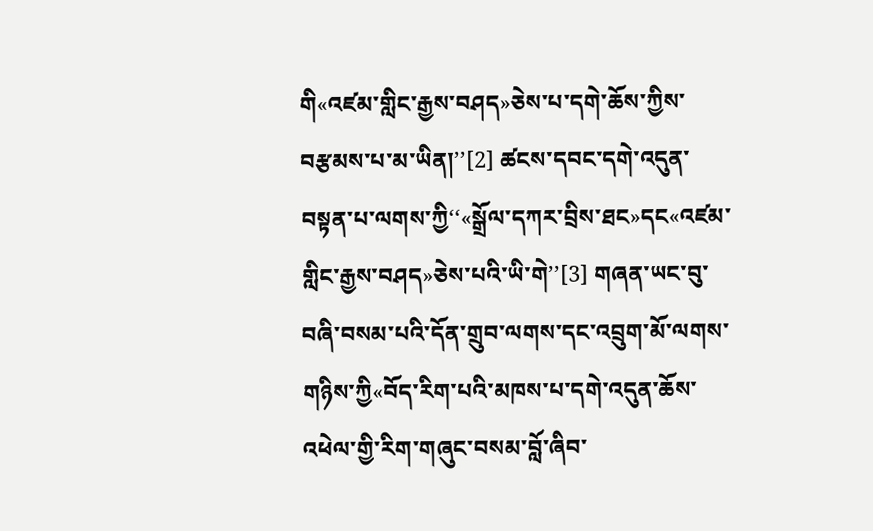གི«འཛམ་གླིང་རྒྱས་བཤད»ཅེས་པ་དགེ་ཆོས་ཀྱིས་བརྩམས་པ་མ་ཡིན།’’[2] ཚངས་དབང་དགེ་འདུན་བསྟན་པ་ལགས་ཀྱི‘‘«སྒྲོལ་དཀར་བྲིས་ཐང»དང«འཛམ་གླིང་རྒྱས་བཤད»ཅེས་པའི་ཡི་གེ’’[3] གཞན་ཡང་བུ་བཞི་བསམ་པའི་དོན་གྲུབ་ལགས་དང་འབྲུག་མོ་ལགས་གཉིས་ཀྱི«བོད་རིག་པའི་མཁས་པ་དགེ་འདུན་ཆོས་འཕེལ་གྱི་རིག་གཞུང་བསམ་བློ་ཞིབ་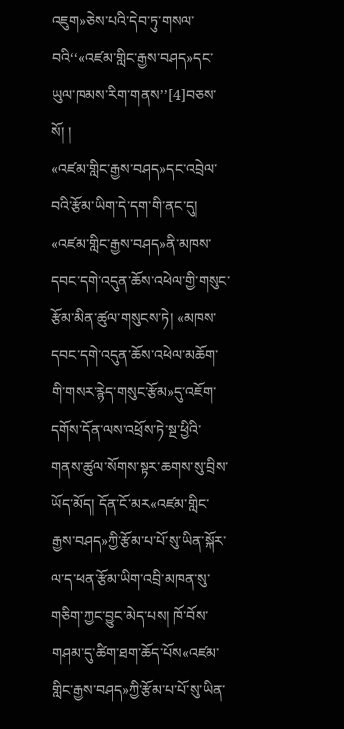འཇུག»ཅེས་པའི་དེབ་ཏུ་གསལ་བའི‘‘«འཛམ་གླིང་རྒྱས་བཤད»དང་ཡུལ་ཁམས་རིག་གནས’’[4]བཅས་སོ། །
«འཛམ་གླིང་རྒྱས་བཤད»དང་འབྲེལ་བའི་རྩོམ་ཡིག་དེ་དག་གི་ནང་དུ། «འཛམ་གླིང་རྒྱས་བཤད»ནི་མཁས་དབང་དགེ་འདུན་ཆོས་འཕེལ་གྱི་གསུང་རྩོམ་མིན་ཚུལ་གསུངས་ཏེ། «མཁས་དབང་དགེ་འདུན་ཆོས་འཕེལ་མཆོག་གི་གསར་རྙེད་གསུང་རྩོམ»དུ་འཇོག་དགོས་དོན་ལས་འཕྲོས་ཏེ་སྔ་ཕྱིའི་གནས་ཚུལ་སོགས་སྟར་ཆགས་སུ་བྲིས་ཡོད་མོད། དོན་ངོ་མར«འཛམ་གླིང་རྒྱས་བཤད»ཀྱི་རྩོམ་པ་པོ་སུ་ཡིན་སྐོར་ལ་ད་ཕན་རྩོམ་ཡིག་འབྲི་མཁན་སུ་གཅིག་ཀྱང་བྱུང་མེད་པས། ཁོ་བོས་གཤམ་དུ་ཚིག་ཐག་ཆོད་པོས«འཛམ་གླིང་རྒྱས་བཤད»ཀྱི་རྩོམ་པ་པོ་སུ་ཡིན་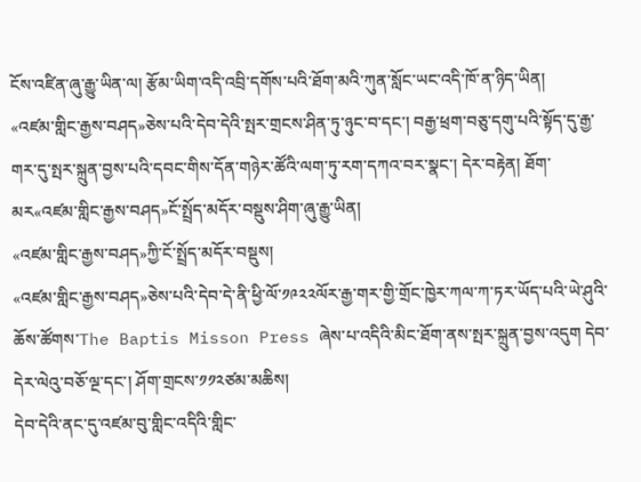ངོས་འཛིན་ཞུ་རྒྱུ་ཡིན་ལ། རྩོམ་ཡིག་འདི་འབྲི་དགོས་པའི་ཐོག་མའི་ཀུན་སློང་ཡང་འདི་ཁོ་ན་ཉིད་ཡིན།
«འཛམ་གླིང་རྒྱས་བཤད»ཅེས་པའི་དེབ་དེའི་སྤར་གྲངས་ཤིན་ཏུ་ཉུང་བ་དང་། བརྒྱ་ཕྲག་བཅུ་དགུ་པའི་སྟོད་དུ་རྒྱ་གར་དུ་སྤར་སྐྲུན་བྱས་པའི་དབང་གིས་དོན་གཉེར་ཚོའི་ལག་ཏུ་རག་དཀའ་བར་སྣང་། དེར་བརྟེན། ཐོག་མར«འཛམ་གླིང་རྒྱས་བཤད»ངོ་སྤྲོད་མདོར་བསྡུས་ཤིག་ཞུ་རྒྱུ་ཡིན།
«འཛམ་གླིང་རྒྱས་བཤད»ཀྱི་ངོ་སྤྲོད་མདོར་བསྡུས།
«འཛམ་གླིང་རྒྱས་བཤད»ཅེས་པའི་དེབ་དེ་ནི་ཕྱི་ལོ་༡༩༢༢ལོར་རྒྱ་གར་གྱི་གྲོང་ཁྱེར་ཀལ་ཀ་ཏར་ཡོད་པའི་ཡེ་ཤུའི་ཆོས་ཚོགས་The Baptis Misson Press ཞེས་པ་འདིའི་མིང་ཐོག་ནས་སྤར་སྐྲུན་བྱས་འདུག དེབ་དེར་ལེའུ་བཅོ་ལྔ་དང་། ཤོག་གྲངས་༡༡༢ཙམ་མཆིས།
དེབ་དེའི་ནང་དུ་འཛམ་བུ་གླིང་འདིའི་གླིང་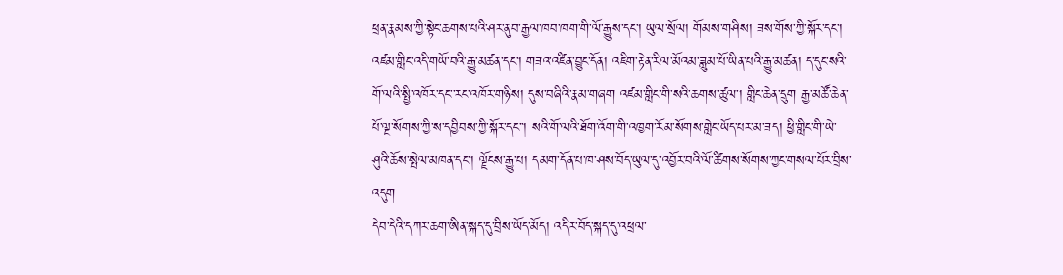ཕྲན་རྣམས་ཀྱི་སྟེང་ཆགས་པའི་ཤར་ནུབ་རྒྱལ་ཁབ་ཁག་གི་ལོ་རྒྱུས་དང་། ཡུལ་སྲོལ། གོམས་གཤིས། ཟས་གོས་ཀྱི་སྐོར་དང་། འཛམ་གླིང་འདི་གཡོ་བའི་རྒྱུ་མཚན་དང་། གཟའ་འཛིན་བྱུང་དོན། འཇིག་རྟེན་རིལ་མོའམ་ཟླུམ་པོ་ཡིན་པའི་རྒྱུ་མཚན། ད་དུང་སའི་གོ་ལའི་སྤྱི་འཁོར་དང་་རང་འཁོར་གཉིས། དུས་བཞིའི་རྣམ་གཞག འཛམ་གླིང་གི་སའི་ཆགས་ཚུལ་། གླིང་ཆེན་དྲུག རྒྱ་མཚོ་ཆེན་པོ་ལྔ་སོགས་ཀྱི་ས་དབྱིབས་ཀྱི་སྐོར་དང་་། སའི་གོ་ལའི་ཐོག་འོག་གི་འཁྱག་རོམ་སོགས་གླེང་ཡོད་པར་མ་ཟད། ཕྱི་གླིང་གི་ཡེ་ཤུའི་ཆོས་སྤེལ་མཁན་དང་། ལྗོངས་རྒྱུ་པ། དམག་དོན་པ་ཁ་ཤས་བོད་ཡུལ་དུ་འབྱོར་བའི་ལོ་ཚིགས་སོགས་ཀྱང་གསལ་པོར་བྲིས་འདུག
དེབ་དེའི་དཀར་ཆག་ཨིན་སྐད་དུ་བྲིས་ཡོད་མོད། འདིར་བོད་སྐད་དུ་འཕྲལ་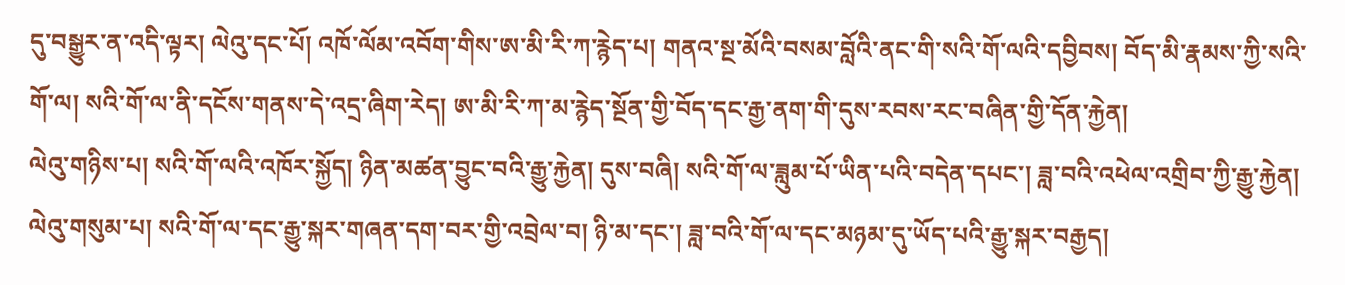དུ་བསྒྱུར་ན་འདི་ལྟར། ལེའུ་དང་པོ། འཁོ་ལོམ་འབོག་གིས་ཨ་མི་རི་ཀ་རྙེད་པ། གནའ་སྔ་མོའི་བསམ་བློའི་ནང་གི་སའི་གོ་ལའི་དབྱིབས། བོད་མི་རྣམས་ཀྱི་སའི་གོ་ལ། སའི་གོ་ལ་ནི་དངོས་གནས་དེ་འདྲ་ཞིག་རེད། ཨ་མི་རི་ཀ་མ་རྙེད་སྔོན་གྱི་བོད་དང་རྒྱ་ནག་གི་དུས་རབས་རང་བཞིན་གྱི་དོན་རྐྱེན།
ལེའུ་གཉིས་པ། སའི་གོ་ལའི་འཁོར་སྐྱོད། ཉིན་མཚན་བྱུང་བའི་རྒྱུ་རྐྱེན། དུས་བཞི། སའི་གོ་ལ་ཟླུམ་པོ་ཡིན་པའི་བདེན་དཔང་། ཟླ་བའི་འཕེལ་འགྲིབ་ཀྱི་རྒྱུ་རྐྱེན།
ལེའུ་གསུམ་པ། སའི་གོ་ལ་དང་རྒྱུ་སྐར་གཞན་དག་བར་གྱི་འབྲེལ་བ། ཉི་མ་དང་། ཟླ་བའི་གོ་ལ་དང་མཉམ་དུ་ཡོད་པའི་རྒྱུ་སྐར་བརྒྱད།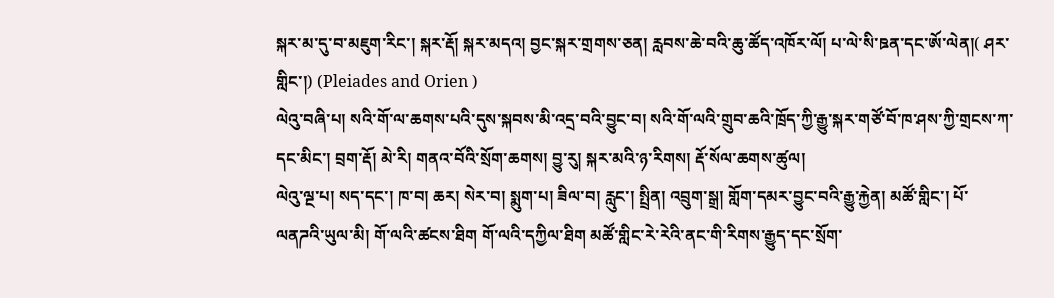སྐར་མ་དུ་བ་མཇུག་རིང་། སྐར་རྡོ། སྐར་མདའ། བྱང་སྐར་གྲགས་ཅན། རླབས་ཆེ་བའི་ཆུ་ཚོད་འཁོར་ལོ། པ་ལེ་སི་ཋན་དང་ཨོ་ལེན།( ཤར་གླིང་།) (Pleiades and Orien )
ལེའུ་བཞི་པ། སའི་གོ་ལ་ཆགས་པའི་དུས་སྐབས་མི་འདྲ་བའི་བྱུང་བ། སའི་གོ་ལའི་གྲུབ་ཆའི་ཁྲོད་ཀྱི་རྒྱུ་སྐར་གཙོ་བོ་ཁ་ཤས་ཀྱི་གྲངས་ཀ་དང་མིང་། བྲག་རྡོ། མེ་རི། གནའ་བོའི་སྲོག་ཆགས། བྱུ་རུ། སྐར་མའི་ཉ་རིགས། རྡོ་སོལ་ཆགས་ཚུལ།
ལེའུ་ལྔ་པ། སད་དང་། ཁ་བ། ཆར། སེར་བ། སྨུག་པ། ཟིལ་བ། རླུང་། སྤྲིན། འབྲུག་སྒྲ། གློག་དམར་བྱུང་བའི་རྒྱུ་རྐྱེན། མཚོ་གླིང་། པོ་ལནཌའི་ཡུལ་མི། གོ་ལའི་ཚངས་ཐིག གོ་ལའི་དཀྱིལ་ཐིག མཚོ་གླིང་རེ་རེའི་ནང་གི་རིགས་རྒྱུད་དང་སྲོག་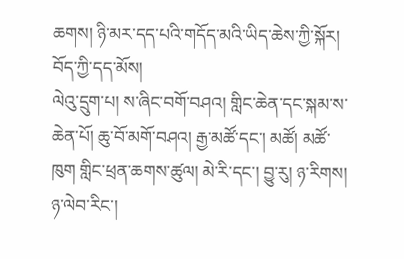ཆགས། ཉི་མར་དད་པའི་གདོད་མའི་ཡིད་ཆེས་ཀྱི་སྐོར། བོད་ཀྱི་དད་མོས།
ལེའུ་དྲུག་པ། ས་ཞིང་བགོ་བཤའ། གླིང་ཆེན་དང་སྐམ་ས་ཆེན་པོ། ཆུ་བོ་མགོ་བཤའ། རྒྱ་མཚོ་དང་། མཚོ། མཚོ་ཁུག གླིང་ཕྲན་ཆགས་ཚུལ། མེ་རི་དང་། བྱུ་རུ། ཉ་རིགས། ཉ་ལེབ་རིང་།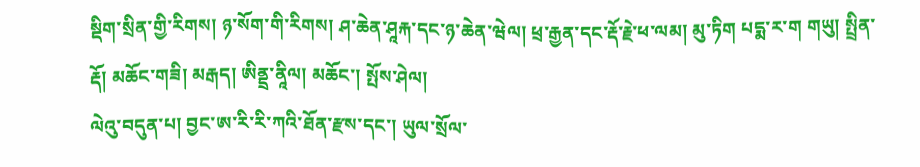སྡིག་སྲིན་གྱི་རིགས། ཉ་སོག་གི་རིགས། ཤ་ཆེན་ཤཱརྐ་དང་ཉ་ཆེན་ཝེལ། ཕྲ་རྒྱན་དང་རྡོ་རྗེ་ཕ་ལམ། མུ་ཏིག པདྨ་ར་ག གཡུ། སྤྲིན་རྡོ། མཆོང་གཟི། མརྒད། ཨིནྡྲ་ནཱིལ། མཆོང་། སྤོས་ཤེལ།
ལེའུ་བདུན་པ། བྱང་ཨ་རི་རི་ཀའི་ཐོན་རྫས་དང་། ཡུལ་སྲོལ་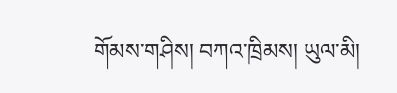གོམས་གཤིས། བཀའ་ཁྲིམས། ཡུལ་མི།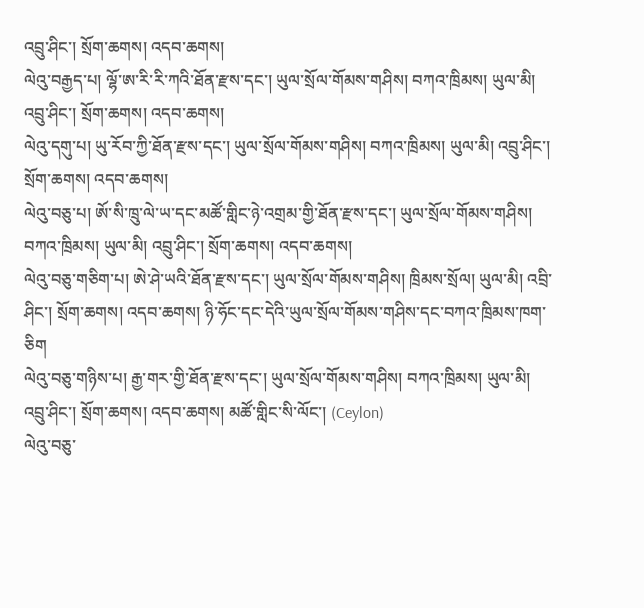འབྲུ་ཤིང་། སྲོག་ཆགས། འདབ་ཆགས།
ལེའུ་བརྒྱད་པ། ལྷོ་ཨ་རི་རི་ཀའི་ཐོན་རྫས་དང་། ཡུལ་སྲོལ་གོམས་གཤིས། བཀའ་ཁྲིམས། ཡུལ་མི། འབྲུ་ཤིང་། སྲོག་ཆགས། འདབ་ཆགས།
ལེའུ་དགུ་པ། ཡུ་རོབ་ཀྱི་ཐོན་རྫས་དང་། ཡུལ་སྲོལ་གོམས་གཤིས། བཀའ་ཁྲིམས། ཡུལ་མི། འབྲུ་ཤིང་། སྲོག་ཆགས། འདབ་ཆགས།
ལེའུ་བཅུ་པ། ཨོ་སི་ཁྲུ་ལེ་ཡ་དང་མཚོ་གླིང་ཉེ་འགྲམ་གྱི་ཐོན་རྫས་དང་། ཡུལ་སྲོལ་གོམས་གཤིས། བཀའ་ཁྲིམས། ཡུལ་མི། འབྲུ་ཤིང་། སྲོག་ཆགས། འདབ་ཆགས།
ལེའུ་བཅུ་གཅིག་པ། ཨེ་ཤེ་ཡའི་ཐོན་རྫས་དང་། ཡུལ་སྲོལ་གོམས་གཤིས། ཁྲིམས་སྲོལ། ཡུལ་མི། འབྲི་ཤིང་། སྲོག་ཆགས། འདབ་ཆགས། ཉི་ཧོང་དང་དེའི་ཡུལ་སྲོལ་གོམས་གཤིས་དང་བཀའ་ཁྲིམས་ཁག་ཅིག
ལེའུ་བཅུ་གཉིས་པ། རྒྱ་གར་གྱི་ཐོན་རྫས་དང་། ཡུལ་སྲོལ་གོམས་གཤིས། བཀའ་ཁྲིམས། ཡུལ་མི། འབྲུ་ཤིང་། སྲོག་ཆགས། འདབ་ཆགས། མཚོ་གླིང་སི་ལོང་། (Ceylon)
ལེའུ་བཅུ་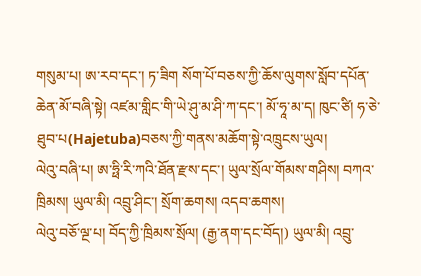གསུམ་པ། ཨ་རབ་དང་། ཏ་ཟིག སོག་པོ་བཅས་ཀྱི་ཆོས་ལུགས་སློབ་དཔོན་ཆེན་མོ་བཞི་སྟེ། འཛམ་གླིང་གི་ཡེ་ཤུ་མ་ཤི་ཀ་དང་། མོ་ཧཱ་མ་ད། ཁུང་ཙི། ཧ་ཅེ་ཐུབ་པ(Hajetuba)བཅས་ཀྱི་གནས་མཆོག་སྟེ་འཁྲུངས་ཡུལ།
ལེའུ་བཞི་པ། ཨ་ཧྥི་རི་ཀའི་ཐོན་རྫས་དང་། ཡུལ་སྲོལ་གོམས་གཤིས། བཀའ་ཁྲིམས། ཡུལ་མི། འབྲུ་ཤིང་། སྲོག་ཆགས། འདབ་ཆགས།
ལེའུ་བཅོ་ལྔ་པ། བོད་ཀྱི་ཁྲིམས་སྲོལ། (རྒྱ་ནག་དང་བོད།) ཡུལ་མི། འབྲུ་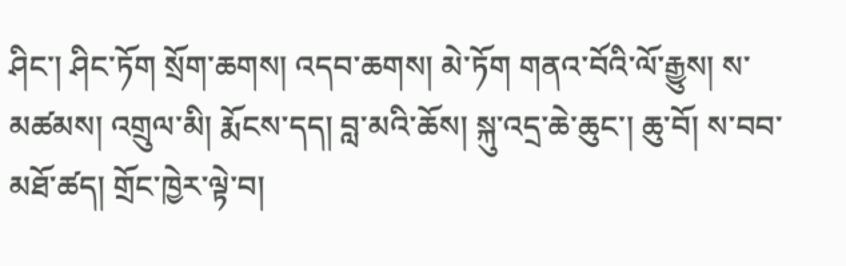ཤིང་། ཤིང་ཏོག སྲོག་ཆགས། འདབ་ཆགས། མེ་ཏོག གནའ་བོའི་ལོ་རྒྱུས། ས་མཚམས། འགྲུལ་མི། རྨོངས་དད། བླ་མའི་ཆོས། སྐུ་འདྲ་ཆེ་ཆུང་། ཆུ་བོ། ས་བབ་མཐོ་ཚད། གྲོང་ཁྱེར་ལྟེ་བ།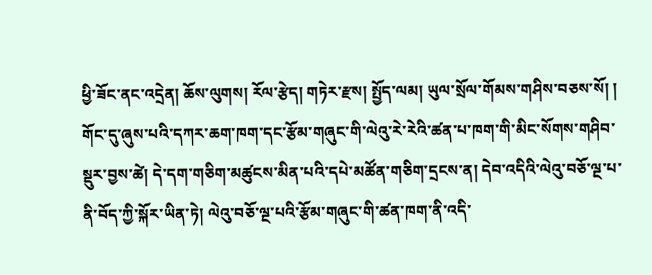ཕྱི་ཟོང་ནང་འདྲེན། ཆོས་ལུགས། རོལ་རྩེད། གཏེར་རྫས། སྤྱོད་ལམ། ཡུལ་སྲོལ་གོམས་གཤིས་བཅས་སོ། །
གོང་དུ་ཞུས་པའི་དཀར་ཆག་ཁག་དང་རྩོམ་གཞུང་གི་ལེའུ་རེ་རེའི་ཚན་པ་ཁག་གི་མིང་སོགས་གཤིབ་སྡུར་བྱས་ཚེ། དེ་དག་གཅིག་མཚུངས་མིན་པའི་དཔེ་མཚོན་གཅིག་དྲངས་ན། དེབ་འདིའི་ལེའུ་བཅོ་ལྔ་པ་ནི་བོད་ཀྱི་སྐོར་ཡིན་ཏེ། ལེའུ་བཅོ་ལྔ་པའི་རྩོམ་གཞུང་གི་ཚན་ཁག་ནི་འདི་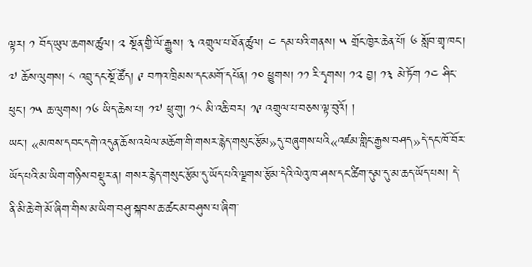ལྟར། ༡ བོད་ཡུལ་ཆགས་ཚུལ། ༢ སྔོན་གྱི་ལོ་རྒྱུས། ༣ འགྲུལ་པ་ཐོན་ཚུལ། ༤ དམ་པའི་གནས། ༥ གྲོང་ཁྱེར་ཆེན་པོ། ༦ སློབ་གྲྭ་ཁང་། ༧ ཆོས་ལུགས། ༨ འབྲུ་དང་སྔོ་ཚོད། ༩ བཀའ་ཁྲིམས་དང་མགོ་དཔོན། ༡༠ ཕྱུགས། ༡༡ རི་དྭགས། ༡༢ བྱ། ༡༣ མེ་ཏོག ༡༤ ཤིང་ཕུང་། ༡༥ ཆ་ལུགས། ༡༦ ཡིད་ཆེས་པ། ༡༧ ཕྲུ་གུ། ༡༨ མི་འཆི་བར། ༡༩ འགྲུལ་པ་བཅས་ལྟ་བུའོ། །
ཡང་། «མཁས་དབང་དགེ་འདུན་ཆོས་འཕེལ་མཆོག་གི་གསར་རྙེད་གསུང་རྩོམ»དུ་བཞུགས་པའི«འཛམ་གླིང་རྒྱས་བཤད»དེ་དང་ཁོ་བོར་ཡོད་པའི་མ་ཡིག་གཉིས་བསྡུར་ན། གསར་རྙེད་གསུང་རྩོམ་དུ་ཡོད་པའི་ལྗགས་རྩོམ་དེའི་ལེའུ་ཁ་ཤས་དང་ཚིག་དུམ་དུ་མ་ཆད་ཡོད་པས། དེ་ནི་མི་ཆེ་གེ་མོ་ཞིག་གིས་མ་ཡིག་བཤུ་སྐབས་ཆ་ཚང་མ་བཤུས་པ་ཞིག་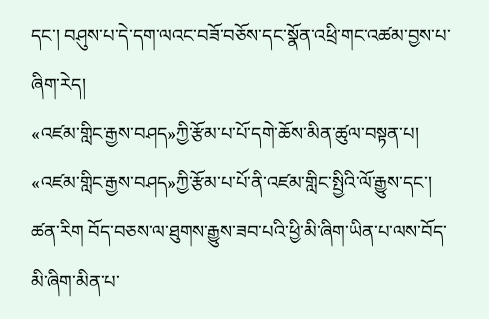དང་། བཤུས་པ་དེ་དག་ལའང་བཟོ་བཅོས་དང་སྣོན་འཕྲི་གང་འཚམ་བྱས་པ་ཞིག་རེད།
«འཛམ་གླིང་རྒྱས་བཤད»ཀྱི་རྩོམ་པ་པོ་དགེ་ཆོས་མིན་ཚུལ་བསྟན་པ།
«འཛམ་གླིང་རྒྱས་བཤད»ཀྱི་རྩོམ་པ་པོ་ནི་འཛམ་གླིང་སྤྱིའི་ལོ་རྒྱུས་དང་། ཚན་རིག བོད་བཅས་ལ་ཐུགས་རྒྱུས་ཟབ་པའི་ཕྱི་མི་ཞིག་ཡིན་པ་ལས་བོད་མི་ཞིག་མིན་པ་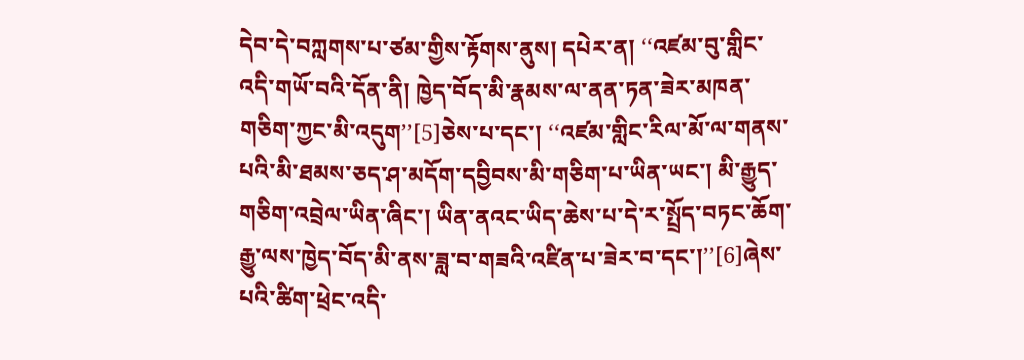དེབ་དེ་བཀླགས་པ་ཙམ་གྱིས་རྟོགས་ནུས། དཔེར་ན། ‘‘འཛམ་བུ་གླིང་འདི་གཡོ་བའི་དོན་ནི། ཁྱེད་བོད་མི་རྣམས་ལ་ནན་ཏན་ཟེར་མཁན་གཅིག་ཀྱང་མི་འདུག’’[5]ཅེས་པ་དང་། ‘‘འཛམ་གླིང་རིལ་མོ་ལ་གནས་པའི་མི་ཐམས་ཅད་ཤ་མདོག་དབྱིབས་མི་གཅིག་པ་ཡིན་ཡང་། མི་རྒྱུད་གཅིག་འབྲེལ་ཡིན་ཞིང་། ཡིན་ནའང་ཡིད་ཆེས་པ་དེ་ར་སྤྲོད་བཏང་ཆོག་རྒྱུ་ལས་ཁྱེད་བོད་མི་ནས་ཟླ་བ་གཟའི་འཛིན་པ་ཟེར་བ་དང་།’’[6]ཞེས་པའི་ཚིག་ཕྲེང་འདི་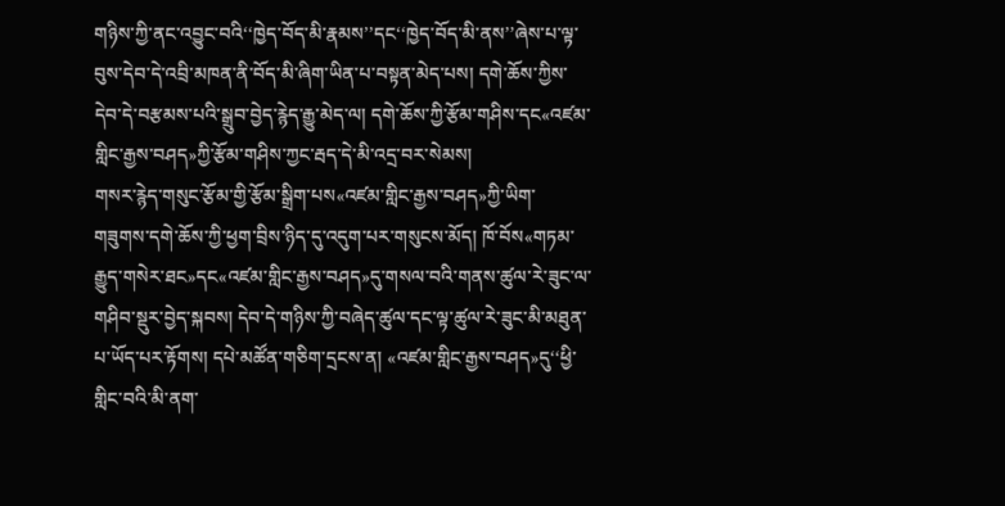གཉིས་ཀྱི་ནང་འབྱུང་བའི‘‘ཁྱེད་བོད་མི་རྣམས’’དང‘‘ཁྱེད་བོད་མི་ནས’’ཞེས་པ་ལྟ་བུས་དེབ་དེ་འབྲི་མཁན་ནི་བོད་མི་ཞིག་ཡིན་པ་བསྟན་མེད་པས། དགེ་ཆོས་ཀྱིས་དེབ་དེ་བརྩམས་པའི་སྒྲུབ་བྱེད་རྙེད་རྒྱུ་མེད་ལ། དགེ་ཆོས་ཀྱི་རྩོམ་གཤིས་དང«འཛམ་གླིང་རྒྱས་བཤད»ཀྱི་རྩོམ་གཤིས་ཀྱང་རྦད་དེ་མི་འདྲ་བར་སེམས།
གསར་རྙེད་གསུང་རྩོམ་གྱི་རྩོམ་སྒྲིག་པས«འཛམ་གླིང་རྒྱས་བཤད»ཀྱི་ཡིག་གཟུགས་དགེ་ཆོས་ཀྱི་ཕྱག་བྲིས་ཉིད་དུ་འདུག་པར་གསུངས་མོད། ཁོ་བོས«གཏམ་རྒྱུད་གསེར་ཐང»དང«འཛམ་གླིང་རྒྱས་བཤད»དུ་གསལ་བའི་གནས་ཚུལ་རེ་ཟུང་ལ་གཤིབ་སྡུར་བྱེད་སྐབས། དེབ་དེ་གཉིས་ཀྱི་བཞེད་ཚུལ་དང་ལྟ་ཚུལ་རེ་ཟུང་མི་མཐུན་པ་ཡོད་པར་རྟོགས། དཔེ་མཚོན་གཅིག་དྲངས་ན། «འཛམ་གླིང་རྒྱས་བཤད»དུ‘‘ཕྱི་གླིང་བའི་མི་ནག་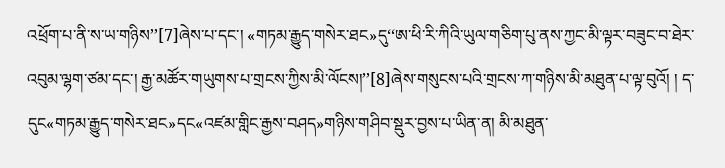འཕྲོག་པ་ནི་ས་ཡ་གཉིས’’[7]ཞེས་པ་དང་། «གཏམ་རྒྱུད་གསེར་ཐང»དུ‘‘ཨ་ཕི་རི་ཀིའི་ཡུལ་གཅིག་པུ་ནས་ཀྱང་མི་ལྟར་བཟུང་བ་ཐེར་འབུམ་ལྷག་ཙམ་དང་། རྒྱ་མཚོར་གཡུགས་པ་གྲངས་ཀྱིས་མི་ལོངས།’’[8]ཞེས་གསུངས་པའི་གྲངས་ཀ་གཉིས་མི་མཐུན་པ་ལྟ་བུའོ། ། ད་དུང«གཏམ་རྒྱུད་གསེར་ཐང»དང«འཛམ་གླིང་རྒྱས་བཤད»གཉིས་གཤིབ་སྡུར་བྱས་པ་ཡིན་ན། མི་མཐུན་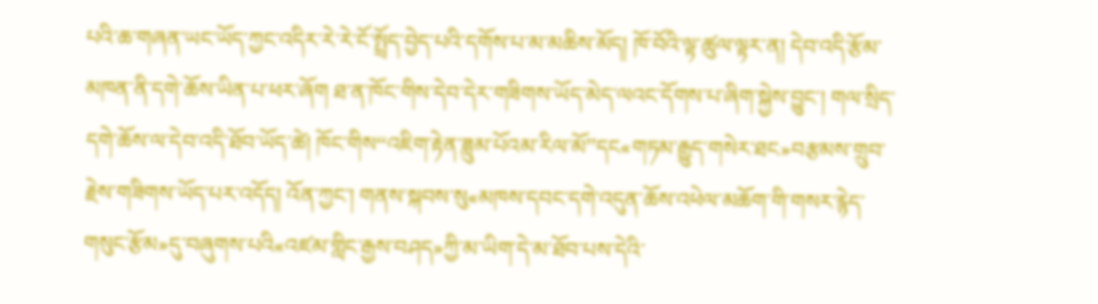པའི་ཆ་གཞན་ཡང་ཡོད་ཀྱང་འདིར་རེ་རེ་ངོ་སྤྲོད་བྱེད་པའི་དགོས་པ་མ་མཆིས་མོད། ཁོ་བོའི་ལྟ་ཚུལ་ལྟར་ན། དེབ་འདི་རྩོམ་མཁན་ནི་དགེ་ཆོས་ཡིན་པ་ཕར་ཞོག ཐ་ན་ཁོང་གིས་དེབ་དེར་གཟིགས་ཡོད་མེད་ལའང་དོགས་པ་ཞིག་སྐྱེས་བྱུང་། གལ་སྲིད་དགེ་ཆོས་ལ་དེབ་འདི་ཐོབ་ཡོད་ཚེ། ཁོང་གིས‘‘འཇིག་རྟེན་ཟླུམ་པོའམ་རིལ་མོ’’དང«གཏམ་རྒྱུད་གསེར་ཐང»བརྩམས་གྲུབ་རྗེས་གཟིགས་ཡོད་པར་འདོད། འོན་ཀྱང་། གནས་སྐབས་སུ«མཁས་དབང་དགེ་འདུན་ཆོས་འཕེལ་མཆོག་གི་གསར་རྙེད་གསུང་རྩོམ»དུ་བཞུགས་པའི«འཛམ་གླིང་རྒྱས་བཤད»ཀྱི་མ་ཡིག་དེ་མ་ཐོབ་པས་དེའི་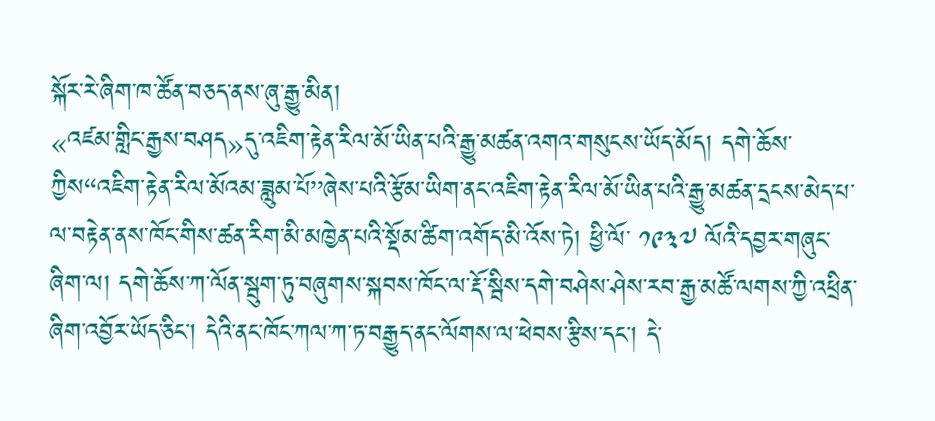སྐོར་རེ་ཞིག་ཁ་ཚོན་བཅད་ནས་ཞུ་རྒྱུ་མིན།
«འཛམ་གླིང་རྒྱས་བཤད»དུ་འཇིག་རྟེན་རིལ་མོ་ཡིན་པའི་རྒྱུ་མཚན་འགའ་གསུངས་ཡོད་མོད། དགེ་ཆོས་ཀྱིས‘‘འཇིག་རྟེན་རིལ་མོའམ་ཟླུམ་པོ’’ཞེས་པའི་རྩོམ་ཡིག་ནང་འཇིག་རྟེན་རིལ་མོ་ཡིན་པའི་རྒྱུ་མཚན་དྲངས་མེད་པ་ལ་བརྟེན་ནས་ཁོང་གིས་ཚན་རིག་མི་མཁྱེན་པའི་སྡོམ་ཚིག་འགོད་མི་འོས་ཏེ། ཕྱི་ལོ་ ༡༩༣༧ ལོའི་དབྱར་གཞུང་ཞིག་ལ། དགེ་ཆོས་ཀ་ལོན་སྦུག་ཏུ་བཞུགས་སྐབས་ཁོང་ལ་རྡོ་སྦིས་དགེ་བཤེས་ཤེས་རབ་རྒྱ་མཚོ་ལགས་ཀྱི་འཕྲིན་ཞིག་འབྱོར་ཡོད་ཅིང་། དེའི་ནང་ཁོང་ཀལ་ཀ་ཏ་བརྒྱུད་ནང་ལོགས་ལ་ཕེབས་རྩིས་དང་། དེ་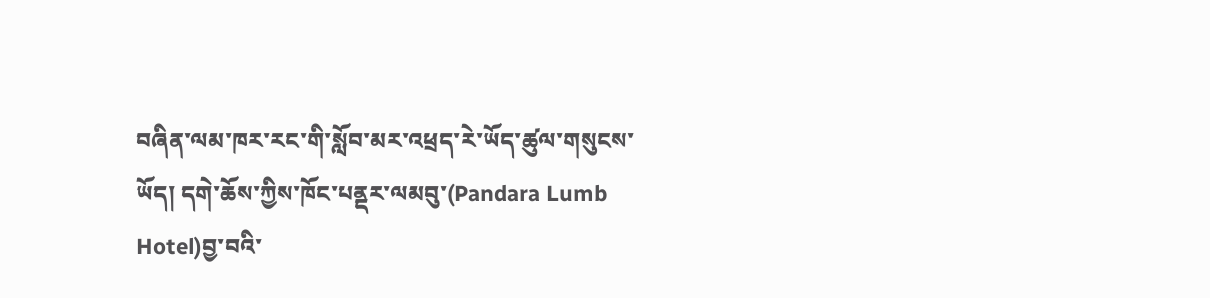བཞིན་ལམ་ཁར་རང་གི་སློབ་མར་འཕྲད་རེ་ཡོད་ཚུལ་གསུངས་ཡོད། དགེ་ཆོས་ཀྱིས་ཁོང་པནྡར་ལམབུ་(Pandara Lumb Hotel)བྱ་བའི་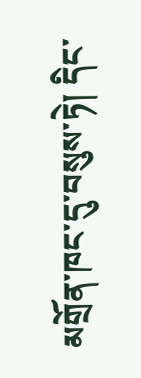མགྲོན་ཁང་དུ་བསུས་ཏེ། དིང་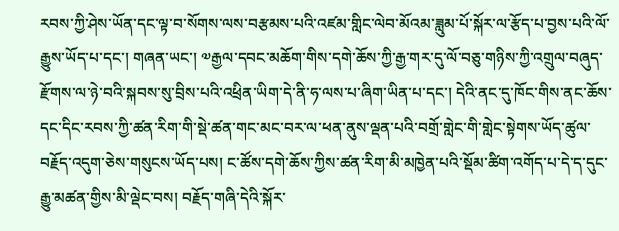རབས་ཀྱི་ཤེས་ཡོན་དང་ལྟ་བ་སོགས་ལས་བརྩམས་པའི་འཛམ་གླིང་ལེབ་མོའམ་ཟླུམ་པོ་སྐོར་ལ་རྩོད་པ་བྱས་པའི་ལོ་རྒྱུས་ཡོད་པ་དང་། གཞན་ཡང་། ༧རྒྱལ་དབང་མཆོག་གིས་དགེ་ཆོས་ཀྱི་རྒྱ་གར་དུ་ལོ་བཅུ་གཉིས་ཀྱི་འགྲུལ་བཞུད་རྫོགས་ལ་ཉེ་བའི་སྐབས་སུ་བྲིས་པའི་འཕྲིན་ཡིག་དེ་ནི་ཧ་ལས་པ་ཞིག་ཡིན་པ་དང་། དེའི་ནང་དུ་ཁོང་གིས་ནང་ཆོས་དང་དིང་རབས་ཀྱི་ཚན་རིག་གི་སྡེ་ཚན་གང་མང་བར་ལ་ཕན་ནུས་ལྡན་པའི་བགྲོ་གླེང་གི་གླེང་སྟེགས་ཡོད་ཚུལ་བརྗོད་འདུག་ཅེས་གསུངས་ཡོད་པས། ང་ཚོས་དགེ་ཆོས་ཀྱིས་ཚན་རིག་མི་མཁྱེན་པའི་སྡོམ་ཚིག་འགོད་པ་དེ་ད་དུང་རྒྱུ་མཚན་གྱིས་མི་ལྡེང་བས། བརྗོད་གཞི་དེའི་སྐོར་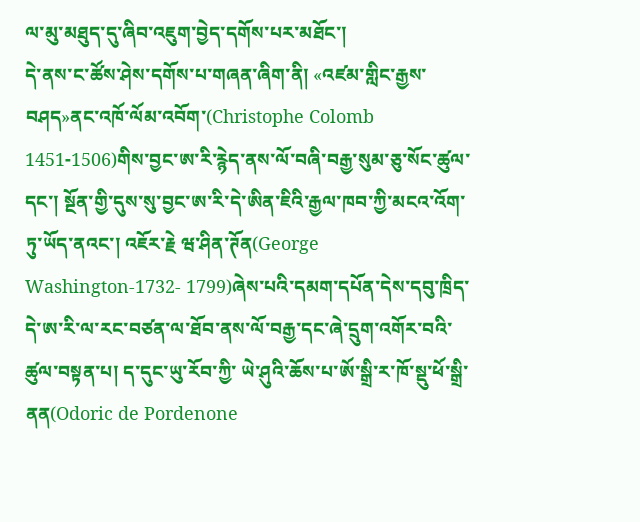ལ་མུ་མཐུད་དུ་ཞིབ་འཇུག་བྱེད་དགོས་པར་མཐོང་།
དེ་ནས་ང་ཚོས་ཤེས་དགོས་པ་གཞན་ཞིག་ནི། «འཛམ་གླིང་རྒྱས་བཤད»ནང་འཁོ་ལོམ་འབོག་(Christophe Colomb 1451-1506)གིས་བྱང་ཨ་རི་རྙེད་ནས་ལོ་བཞི་བརྒྱ་སུམ་ཅུ་སོང་ཚུལ་དང་། སྔོན་གྱི་དུས་སུ་བྱང་ཨ་རི་དེ་ཨིན་ཇིའི་རྒྱལ་ཁབ་ཀྱི་མངའ་འོག་ཏུ་ཡོད་ནའང་། འཇོར་རྗེ ཝ་ཤིན་ཊོན(George Washington-1732- 1799)ཞེས་པའི་དམག་དཔོན་དེས་དབུ་ཁྲིད་དེ་ཨ་རི་ལ་རང་བཙན་ལ་ཐོབ་ནས་ལོ་བརྒྱ་དང་ཞེ་དྲུག་འགོར་བའི་ཚུལ་བསྟན་པ། ད་དུང་ཡུ་རོབ་ཀྱི་ ཡེ་ཤུའི་ཆོས་པ་ཨོ་སྒྲི་ར་ཁོ་སྡུ་ཕོ་སྒྲི་ནན(Odoric de Pordenone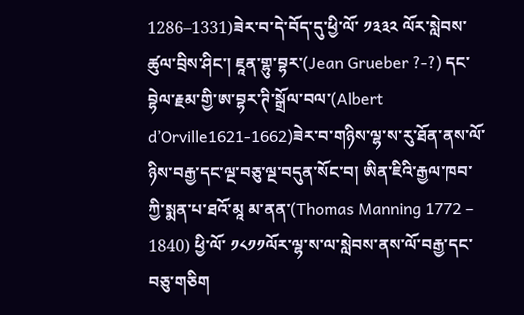1286–1331)ཟེར་བ་དེ་བོད་དུ་ཕྱི་ལོ་ ༡༣༣༢ ལོར་སླེབས་ཚུལ་བྲིས་ཤིང་། ཇཱན་གྷུ་བྷར་(Jean Grueber ?-?) དང་བྷེལ་རྗམ་གྱི་ཨ་བྷར་ཊི་སྒྲོལ་བལ་(Albert d’Orville1621-1662)ཟེར་བ་གཉིས་ལྷ་ས་རུ་ཐོན་ནས་ལོ་ཉིས་བརྒྱ་དང་ལྔ་བཅུ་ལྔ་བདུན་སོང་བ། ཨིན་ཇིའི་རྒྱལ་ཁབ་ཀྱི་སྨན་པ་ཐའོ་མཱ མ་ནན་(Thomas Manning 1772 – 1840) ཕྱི་ལོ་ ༡༨༡༡ལོར་ལྷ་ས་ལ་སླེབས་ནས་ལོ་བརྒྱ་དང་བཅུ་གཅིག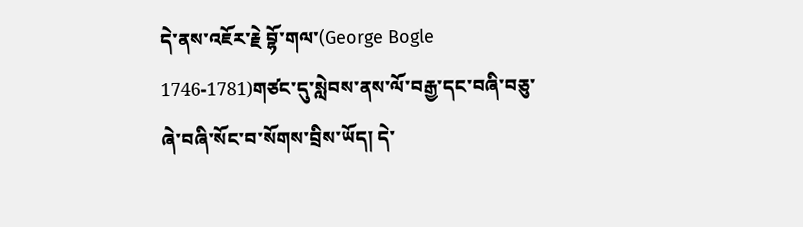དེ་ནས་འཇོར་རྗེ བྷོ་གལ་(George Bogle 1746-1781)གཙང་དུ་སླེབས་ནས་ལོ་བརྒྱ་དང་བཞི་བཅུ་ཞེ་བཞི་སོང་བ་སོགས་བྲིས་ཡོད། དེ་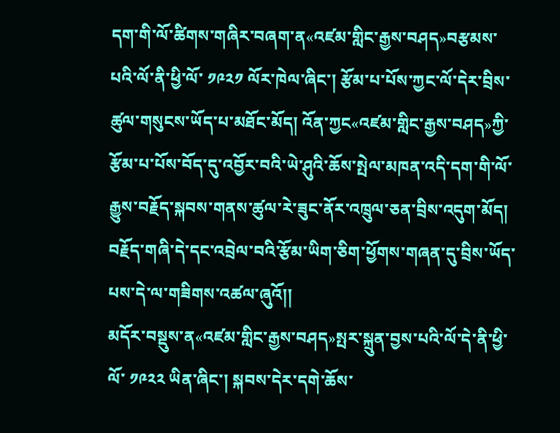དག་གི་ལོ་ཚིགས་གཞིར་བཞག་ན«འཛམ་གླིང་རྒྱས་བཤད»བརྩམས་པའི་ལོ་ནི་ཕྱི་ལོ་ ༡༩༢༡ ལོར་ཁེལ་ཞིང་། རྩོམ་པ་པོས་ཀྱང་ལོ་དེར་བྲིས་ཚུལ་གསུངས་ཡོད་པ་མཐོང་མོད། འོན་ཀྱང«འཛམ་གླིང་རྒྱས་བཤད»ཀྱི་རྩོམ་པ་པོས་བོད་དུ་འབྱོར་བའི་ཡེ་ཤུའི་ཆོས་སྤེལ་མཁན་འདི་དག་གི་ལོ་རྒྱུས་བརྗོད་སྐབས་གནས་ཚུལ་རེ་ཟུང་ནོར་འཁྲུལ་ཅན་བྲིས་འདུག་མོད། བརྗོད་གཞི་དེ་དང་འབྲེལ་བའི་རྩོམ་ཡིག་ཅིག་ཕྱོགས་གཞན་དུ་བྲིས་ཡོད་པས་དེ་ལ་གཟིགས་འཚལ་ཞུའོ།།
མདོར་བསྡུས་ན«འཛམ་གླིང་རྒྱས་བཤད»སྤར་སྐྲུན་བྱས་པའི་ལོ་དེ་ནི་ཕྱི་ལོ་ ༡༩༢༢ ཡིན་ཞིང་། སྐབས་དེར་དགེ་ཆོས་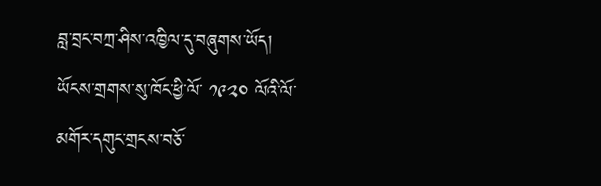བླ་བྲང་བཀྲ་ཤིས་འཁྱིལ་དུ་བཞུགས་ཡོད། ཡོངས་གྲགས་སུ་ཁོང་ཕྱི་ལོ་ ༡༩༢༠ ལོའི་ལོ་མགོར་དགུང་གྲངས་བཅོ་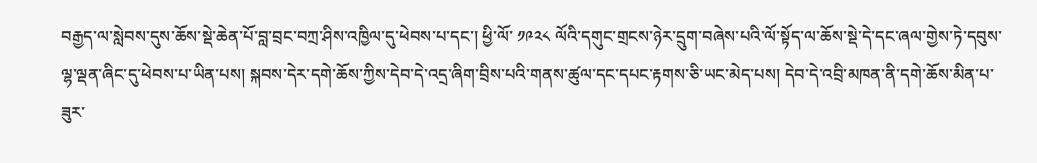བརྒྱད་ལ་སླེབས་དུས་ཆོས་སྡེ་ཆེན་པོ་བླ་བྲང་བཀྲ་ཤིས་འཁྱིལ་དུ་ཕེབས་པ་དང་། ཕྱི་ལོ་ ༡༩༢༨ ལོའི་དགུང་གྲངས་ཉེར་དྲུག་བཞེས་པའི་ལོ་སྟོད་ལ་ཆོས་སྡེ་དེ་དང་ཞལ་གྱེས་ཏེ་དབུས་ལྷ་ལྡན་ཞིང་དུ་ཕེབས་པ་ཡིན་པས། སྐབས་དེར་དགེ་ཆོས་ཀྱིས་དེབ་དེ་འདྲ་ཞིག་བྲིས་པའི་གནས་ཚུལ་དང་དཔང་རྟགས་ཅི་ཡང་མེད་པས། དེབ་དེ་འབྲི་མཁན་ནི་དགེ་ཆོས་མིན་པ་ཟུར་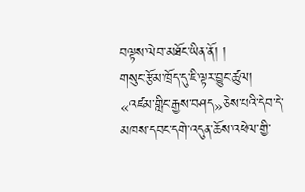བལྟས་ལེབ་མཐོང་ཡིན་ནོ། །
གསུང་རྩོམ་ཁྲོད་དུ་ཇི་ལྟར་བྱུང་ཚུལ།
«འཛམ་གླིང་རྒྱས་བཤད»ཅེས་པའི་དེབ་དེ་མཁས་དབང་དགེ་འདུན་ཆོས་འཕེལ་གྱི་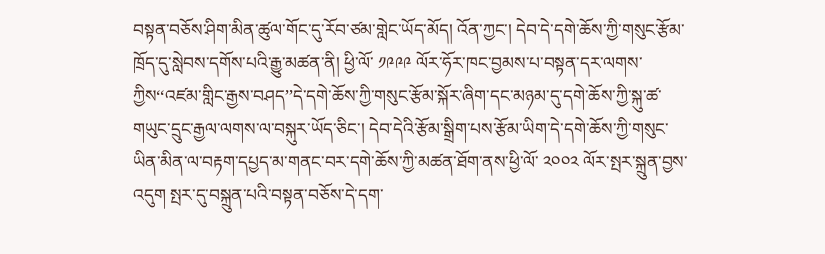བསྟན་བཅོས་ཤིག་མིན་ཚུལ་གོང་དུ་རོབ་ཙམ་གླེང་ཡོད་མོད། འོན་ཀྱང་། དེབ་དེ་དགེ་ཆོས་ཀྱི་གསུང་རྩོམ་ཁྲོད་དུ་སླེབས་དགོས་པའི་རྒྱུ་མཚན་ནི། ཕྱི་ལོ་ ༡༩༩༩ ལོར་ཧོར་ཁང་བྱམས་པ་བསྟན་དར་ལགས་ཀྱིས‘‘འཛམ་གླིང་རྒྱས་བཤད’’དེ་དགེ་ཆོས་ཀྱི་གསུང་རྩོམ་སྐོར་ཞིག་དང་མཉམ་དུ་དགེ་ཆོས་ཀྱི་སྐུ་ཚ་གཡུང་དྲུང་རྒྱལ་ལགས་ལ་བསྐུར་ཡོད་ཅིང་། དེབ་དེའི་རྩོམ་སྒྲིག་པས་རྩོམ་ཡིག་དེ་དགེ་ཆོས་ཀྱི་གསུང་ཡིན་མིན་ལ་བརྟག་དཔྱད་མ་གནང་བར་དགེ་ཆོས་ཀྱི་མཚན་ཐོག་ནས་ཕྱི་ལོ་ ༢༠༠༢ ལོར་སྤར་སྐྲུན་བྱས་འདུག སྤར་དུ་བསྐྲུན་པའི་བསྟན་བཅོས་དེ་དག་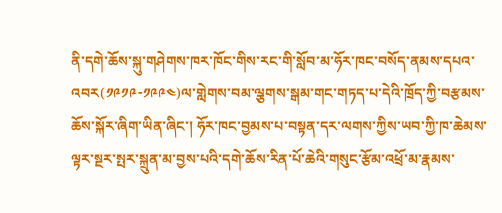ནི་དགེ་ཆོས་སྐུ་གཤེགས་ཁར་ཁོང་གིས་རང་གི་སློབ་མ་ཧོར་ཁང་བསོད་ནམས་དཔའ་འབར(༡༩༡༩-༡༩༩༤)ལ་གླེགས་བམ་ལྕགས་སྒམ་གང་གཏད་པ་དེའི་ཁྲོད་ཀྱི་བརྩམས་ཆོས་སྐོར་ཞིག་ཡིན་ཞིང་། ཧོར་ཁང་བྱམས་པ་བསྟན་དར་ལགས་ཀྱིས་ཡབ་ཀྱི་ཁ་ཆེམས་ལྟར་སྔར་སྤར་སྐྲུན་མ་བྱས་པའི་དགེ་ཆོས་རིན་པོ་ཆེའི་གསུང་རྩོམ་འཕྲོ་མ་རྣམས་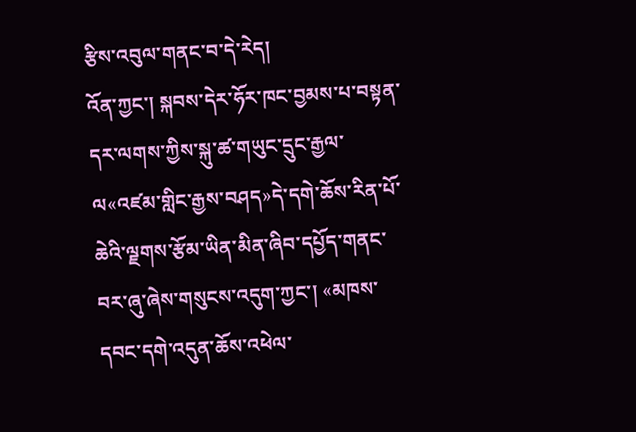རྩིས་འབུལ་གནང་བ་དེ་རེད།
འོན་ཀྱང་། སྐབས་དེར་ཧོར་ཁང་བྱམས་པ་བསྟན་དར་ལགས་ཀྱིས་སྐུ་ཚ་གཡུང་དྲུང་རྒྱལ་ལ«འཛམ་གླིང་རྒྱས་བཤད»དེ་དགེ་ཆོས་རིན་པོ་ཆེའི་ལྗགས་རྩོམ་ཡིན་མིན་ཞིབ་དཔྱོད་གནང་བར་ཞུ་ཞེས་གསུངས་འདུག་ཀྱང་། «མཁས་དབང་དགེ་འདུན་ཆོས་འཕེལ་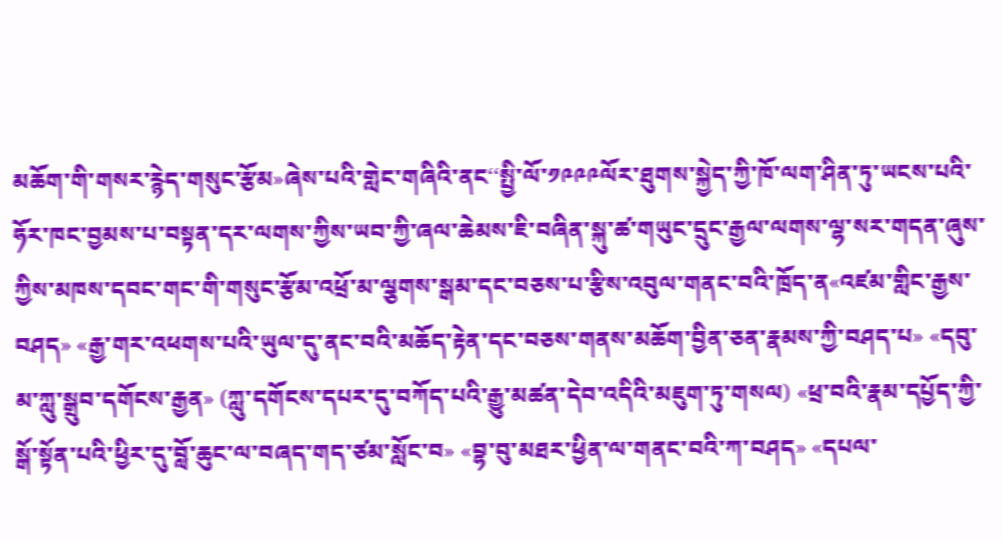མཆོག་གི་གསར་རྙེད་གསུང་རྩོམ»ཞེས་པའི་གླེང་གཞིའི་ནང‘‘སྤྱི་ལོ་༡༩༩༩ལོར་ཐུགས་སྐྱེད་ཀྱི་ཁོ་ལག་ཤིན་ཏུ་ཡངས་པའི་ཧོར་ཁང་བྱམས་པ་བསྟན་དར་ལགས་ཀྱིས་ཡབ་ཀྱི་ཞལ་ཆེམས་ཇི་བཞིན་སྐུ་ཚ་གཡུང་དྲུང་རྒྱལ་ལགས་ལྷ་སར་གདན་ཞུས་ཀྱིས་མཁས་དབང་གང་གི་གསུང་རྩོམ་འཕྲོ་མ་ལྕགས་སྒམ་དང་བཅས་པ་རྩིས་འབུལ་གནང་བའི་ཁྲོད་ན«འཛམ་གླིང་རྒྱས་བཤད» «རྒྱ་གར་འཕགས་པའི་ཡུལ་དུ་ནང་བའི་མཆོད་རྟེན་དང་བཅས་གནས་མཆོག་བྱིན་ཅན་རྣམས་ཀྱི་བཤད་པ» «དབུ་མ་ཀླུ་སྒྲུབ་དགོངས་རྒྱན» (ཀླུ་དགོངས་དཔར་དུ་བཀོད་པའི་རྒྱུ་མཚན་དེབ་འདིའི་མཇུག་ཏུ་གསལ) «ཕྲ་བའི་རྣམ་དཔྱོད་ཀྱི་སྒོ་སྟོན་པའི་ཕྱིར་དུ་བློ་ཆུང་ལ་བཞད་གད་ཙམ་སློང་བ» «བྷ་བུ་མཐར་ཕྱིན་ལ་གནང་བའི་ཀ་བཤད» «དཔལ་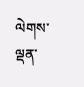ལེགས་ལྡན་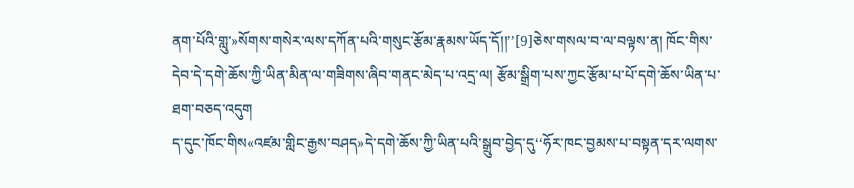ནག་པོའི་གླུ་»སོགས་གསེར་ལས་དཀོན་པའི་གསུང་རྩོམ་རྣམས་ཡོད་དོ།།’’[9]ཅེས་གསལ་བ་ལ་བལྟས་ན། ཁོང་གིས་དེབ་དེ་དགེ་ཆོས་ཀྱི་ཡིན་མིན་ལ་གཟིགས་ཞིབ་གནང་མེད་པ་འདྲ་ལ། རྩོམ་སྒྲིག་པས་ཀྱང་རྩོམ་པ་པོ་དགེ་ཆོས་ཡིན་པ་ཐག་བཅད་འདུག
ད་དུང་ཁོང་གིས«འཛམ་གླིང་རྒྱས་བཤད»དེ་དགེ་ཆོས་ཀྱི་ཡིན་པའི་སྒྲུབ་བྱེད་དུ‘‘ཧོར་ཁང་བྱམས་པ་བསྟན་དར་ལགས་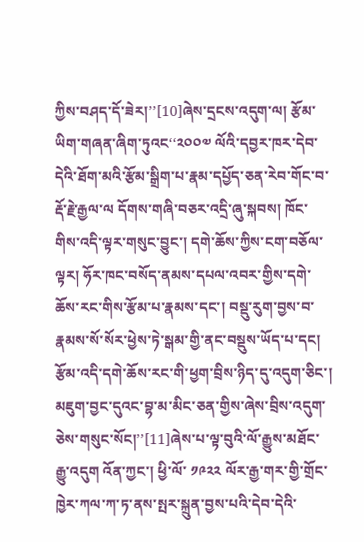ཀྱིས་བཤད་དོ་ཟེར།’’[10]ཞེས་དྲངས་འདུག་ལ། རྩོམ་ཡིག་གཞན་ཞིག་ཏུའང‘‘༢༠༠༧ ལོའི་དབྱར་ཁར་དེབ་དེའི་ཐོག་མའི་རྩོམ་སྒྲིག་པ་རྣམ་དཔྱོད་ཅན་རེབ་གོང་བ་རྡོ་རྗེ་རྒྱལ་ལ དོགས་གཞི་བཅར་འདྲི་ཞུ་སྐབས། ཁོང་གིས་འདི་ལྟར་གསུང་བྱུང་། དགེ་ཆོས་ཀྱིས་ངག་བཅོལ་ལྟར། ཧོར་ཁང་བསོད་ནམས་དཔལ་འབར་གྱིས་དགེ་ཆོས་རང་གིས་རྩོམ་པ་རྣམས་དང་། བསྡུ་རུག་བྱས་བ་རྣམས་སོ་སོར་ཕྱེས་ཏེ་སྒམ་གྱི་ནང་བསྡུས་ཡོད་པ་དང། རྩོམ་འདི་དགེ་ཆོས་རང་གི་ཕྱག་བྲིས་ཉིད་དུ་འདུག་ཅིང་། མཇུག་བྱང་དུའང་བྷ་མ་མིང་ཅན་གྱིས་ཞེས་བྲིས་འདུག་ཅེས་གསུང་སོང།’’[11]ཞེས་པ་ལྟ་བུའི་ལོ་རྒྱུས་མཐོང་རྒྱུ་འདུག འོན་ཀྱང་། ཕྱི་ལོ་ ༡༩༢༢ ལོར་རྒྱ་གར་གྱི་གྲོང་ཁྱེར་ཀལ་ཀ་ཏ་ནས་སྤར་སྐྲུན་བྱས་པའི་དེབ་དེའི་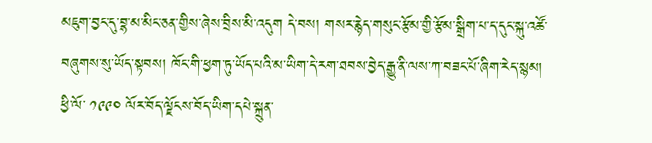མཇུག་བྱང་དུ་བྷ་མ་མིང་ཅན་གྱིས་ཞེས་བྲིས་མི་འདུག དེ་བས། གསར་རྙེད་གསུང་རྩོམ་གྱི་རྩོམ་སྒྲིག་པ་ད་དུང་སྐུ་འཚོ་བཞུགས་སུ་ཡོད་སྟབས། ཁོང་གི་ཕྱག་ཏུ་ཡོད་པའི་མ་ཡིག་དེ་རག་ཐབས་བྱེད་རྒྱུ་ནི་ལས་ཀ་བཟང་པོ་ཞིག་རེད་སྙམ།
ཕྱི་ལོ་ ༡༩༩༠ ལོར་བོད་ལྗོངས་བོད་ཡིག་དཔེ་སྐྲུན་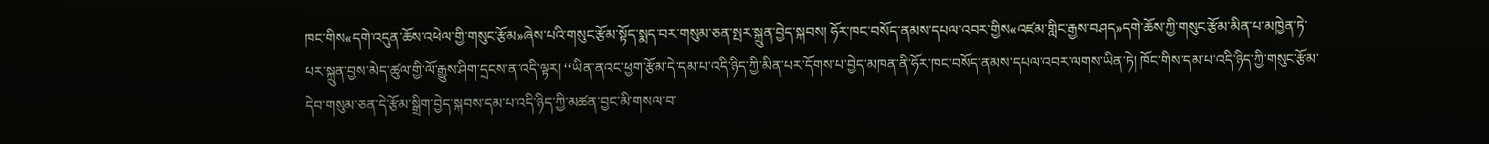ཁང་གིས«དགེ་འདུན་ཆོས་འཕེལ་གྱི་གསུང་རྩོམ»ཞེས་པའི་གསུང་རྩོམ་སྟོད་སྨད་བར་གསུམ་ཅན་སྤར་སྐྲུན་བྱེད་སྐབས། ཧོར་ཁང་བསོད་ནམས་དཔལ་འབར་གྱིས«འཛམ་གླིང་རྒྱས་བཤད»དགེ་ཆོས་ཀྱི་གསུང་རྩོམ་མིན་པ་མཁྱེན་ཏེ་པར་སྐྲུན་བྱས་མེད་ཚུལ་གྱི་ལོ་རྒྱུས་ཤིག་དྲངས་ན་འདི་ལྟར། ‘‘ཡིན་ནའང་ཕྱག་རྩོམ་དེ་དམ་པ་འདི་ཉིད་ཀྱི་མིན་པར་དོགས་པ་བྱེད་མཁན་ནི་ཧོར་ཁང་བསོད་ནམས་དཔལ་འབར་ལགས་ཡིན་ཏེ། ཁོང་གིས་དམ་པ་འདི་ཉིད་ཀྱི་གསུང་རྩོམ་དེབ་གསུམ་ཅན་དེ་རྩོམ་སྒྲིག་བྱེད་སྐབས་དམ་པ་འདི་ཉིད་ཀྱི་མཚན་བྱང་མི་གསལ་བ་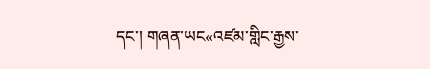དང་། གཞན་ཡང«འཛམ་གླིང་རྒྱས་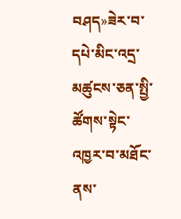བཤད»ཟེར་བ་དཔེ་མིང་འདྲ་མཚུངས་ཅན་སྤྱི་ཚོགས་སྟེང་འཁྱར་བ་མཐོང་ནས་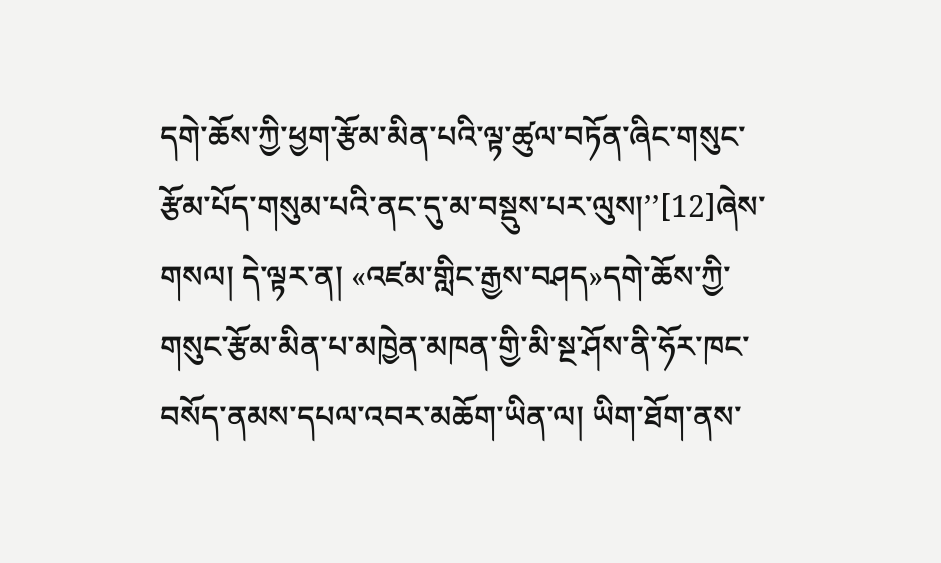དགེ་ཆོས་ཀྱི་ཕྱག་རྩོམ་མིན་པའི་ལྟ་ཚུལ་བཏོན་ཞིང་གསུང་རྩོམ་པོད་གསུམ་པའི་ནང་དུ་མ་བསྡུས་པར་ལུས།’’[12]ཞེས་གསལ། དེ་ལྟར་ན། «འཛམ་གླིང་རྒྱས་བཤད»དགེ་ཆོས་ཀྱི་གསུང་རྩོམ་མིན་པ་མཁྱེན་མཁན་གྱི་མི་སྔ་ཤོས་ནི་ཧོར་ཁང་བསོད་ནམས་དཔལ་འབར་མཆོག་ཡིན་ལ། ཡིག་ཐོག་ནས་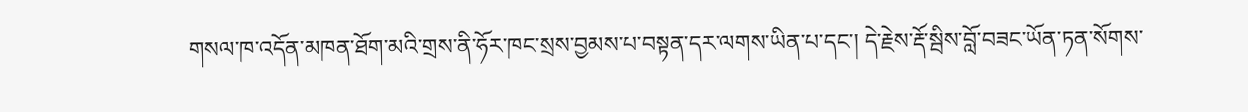གསལ་ཁ་འདོན་མཁན་ཐོག་མའི་གྲས་ནི་ཧོར་ཁང་སྲས་བྱམས་པ་བསྟན་དར་ལགས་ཡིན་པ་དང་། དེ་རྗེས་རྡོ་སྦིས་བློ་བཟང་ཡོན་ཏན་སོགས་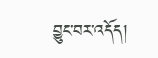བྱུང་བར་འདོད།